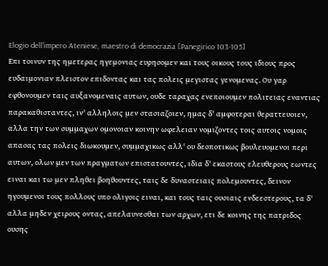Elogio dell'impero Ateniese, maestro di democrazia [Panegirico 103-105]
Επι τοινυν της ημετερας ηγεμονιας ευρησομεν και τους οικους τους ιδιους προς ευδαιμονιαν πλειστον επιδοντας και τας πολεις μεγιστας γενομενας. Ου γαρ εφθονουμεν ταις αυξανομεναις αυτων, ουδε ταραχας ενεποιουμεν πολιτειας εναντιας παρακαθισταντες, ιν' αλληλοις μεν στασιαζοιεν, ημας δ' αμφοτεραι θεραττευοιεν, αλλα την των συμμαχων ομονοιαν κοινην ωφελειαν νομιζοντες τοις αυτοις νομοις απασας τας πολεις διωκουμεν, συμμαχικως αλλ' ου δεσποτικως βουλευομενοι περι αυτων, ολων μεν των πραγματων επιστατουντες, ιδια δ' εκαστους ελευθερους εωντες ειναι και τω μεν πληθει βοηθουντες, ταις δε δυναστειαις πολεμουντες, δεινον ηγουμενοι τους πολλους υπο ολιγοις ειναι, και τους ταις ουσιαις ενδεεστερους, τα δ' αλλα μηδεν χειρους οντας, απελαυνεσθαι των αρχων, ετι δε κοινης της πατριδος ουσης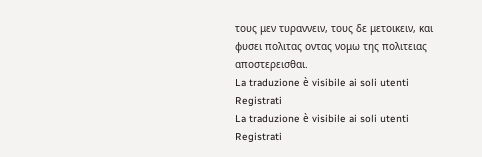τους μεν τυραννειν, τους δε μετοικειν, και φυσει πολιτας οντας νομω της πολιτειας αποστερεισθαι.
La traduzione è visibile ai soli utenti Registrati
La traduzione è visibile ai soli utenti Registrati